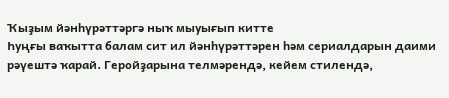Ҡыҙым йәнһүрәттәргә ныҡ мыуығып китте
Һуңғы ваҡытта балам сит ил йәнһүрәттәрен һәм сериалдарын даими рәүештә ҡарай. Геройҙарына телмәрендә, кейем стилендә,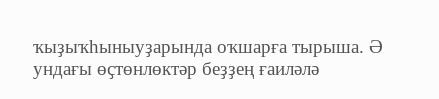ҡыҙыҡһыныуҙарында оҡшарға тырыша. Ә ундағы өҫтөнлөктәр беҙҙең ғаиләлә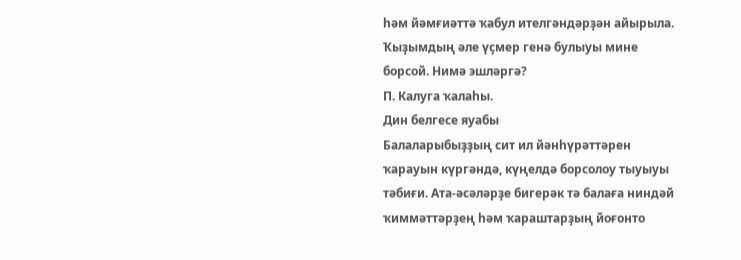һәм йәмғиәттә ҡабул ителгәндәрҙән айырыла. Ҡыҙымдың әле үҫмер генә булыуы мине борсой. Нимә эшләргә?
П. Калуга ҡалаһы.
Дин белгесе яуабы
Балаларыбыҙҙың сит ил йәнһүрәттәрен ҡарауын күргәндә, күңелдә борсолоу тыуыуы тәбиғи. Ата-әсәләрҙе бигерәк тә балаға ниндәй ҡиммәттәрҙең һәм ҡараштарҙың йоғонто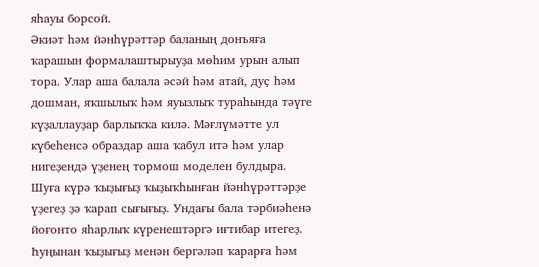яһауы борсой.
Әкиәт һәм йәнһүрәттәр баланың донъяға ҡарашын формалаштырыуҙа мөһим урын алып тора. Улар аша балала әсәй һәм атай, дуҫ һәм дошман, яҡшылыҡ һәм яуызлыҡ тураһында тәүге күҙаллауҙар барлыҡҡа килә. Мәғлүмәтте ул күбеһенсә образдар аша ҡабул итә һәм улар нигеҙендә үҙенең тормош моделен булдыра.
Шуға күрә ҡыҙығыҙ ҡыҙыҡһынған йәнһүрәттәрҙе үҙегеҙ ҙә ҡарап сығығыҙ. Ундағы бала тәрбиәһенә йоғонто яһарлыҡ күренештәргә иғтибар итегеҙ. Һуңынан ҡыҙығыҙ менән бергәләп ҡарарға һәм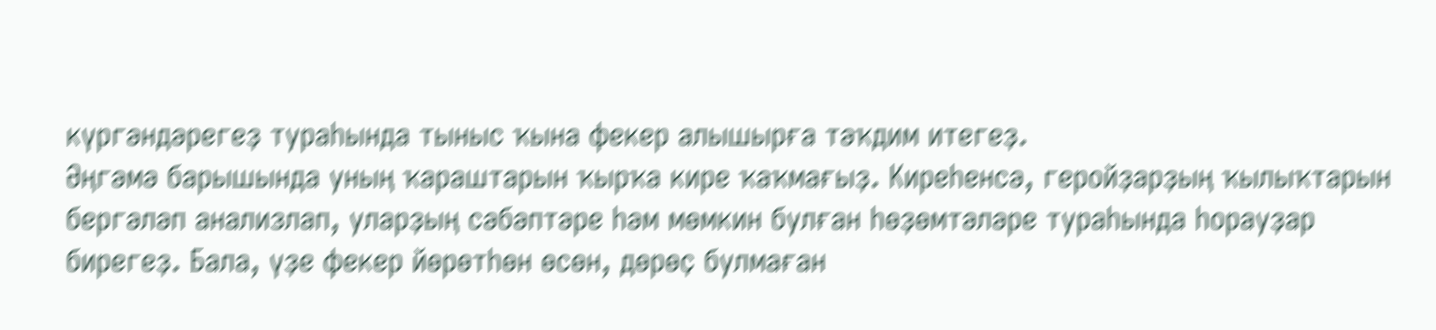күргәндәрегеҙ тураһында тыныс ҡына фекер алышырға тәҡдим итегеҙ.
Әңгәмә барышында уның ҡараштарын ҡырҡа кире ҡаҡмағыҙ. Киреһенсә, геройҙарҙың ҡылыҡтарын бергәләп анализлап, уларҙың сәбәптәре һәм мөмкин булған һөҙөмтәләре тураһында һорауҙар бирегеҙ. Бала, үҙе фекер йөрөтһөн өсөн, дөрөҫ булмаған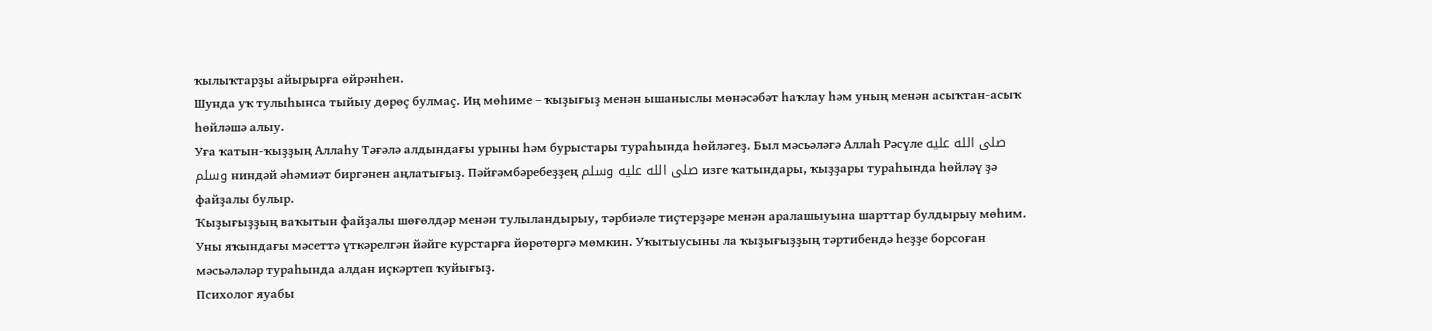ҡылыҡтарҙы айырырға өйрәнһен.
Шунда уҡ тулыһынса тыйыу дөрөҫ булмаҫ. Иң мөһиме – ҡыҙығыҙ менән ышаныслы мөнәсәбәт һаҡлау һәм уның менән асыҡтан-асыҡ һөйләшә алыу.
Уға ҡатын-ҡыҙҙың Аллаһу Тәғәлә алдындағы урыны һәм бурыстары тураһында һөйләгеҙ. Был мәсьәләгә Аллаһ Рәсүле صلى الله عليه وسلم ниндәй әһәмиәт биргәнен аңлатығыҙ. Пәйғәмбәребеҙҙең صلى الله عليه وسلم изге ҡатындары, ҡыҙҙары тураһында һөйләү ҙә файҙалы булыр.
Ҡыҙығыҙҙың ваҡытын файҙалы шөғөлдәр менән тулыландырыу, тәрбиәле тиҫтерҙәре менән аралашыуына шарттар булдырыу мөһим. Уны яҡындағы мәсеттә үткәрелгән йәйге курстарға йөрөтөргә мөмкин. Уҡытыусыны ла ҡыҙығыҙҙың тәртибендә һеҙҙе борсоған мәсьәләләр тураһында алдан иҫкәртеп ҡуйығыҙ.
Психолог яуабы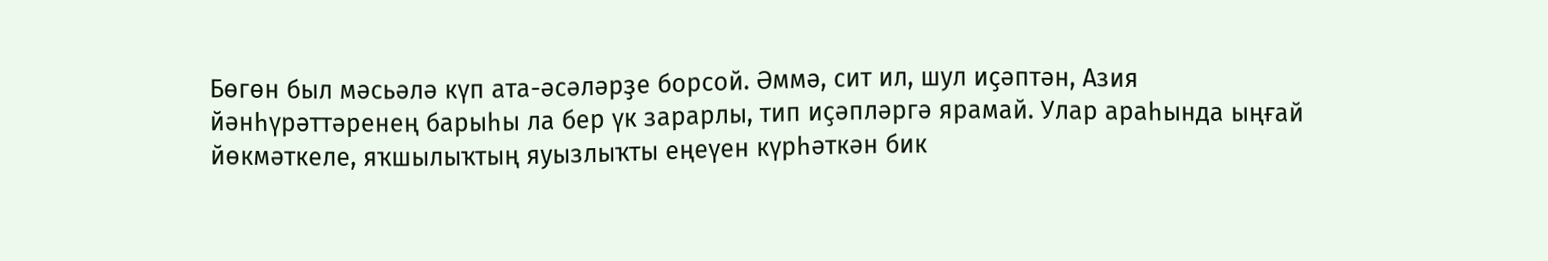Бөгөн был мәсьәлә күп ата-әсәләрҙе борсой. Әммә, сит ил, шул иҫәптән, Азия йәнһүрәттәренең барыһы ла бер үк зарарлы, тип иҫәпләргә ярамай. Улар араһында ыңғай йөкмәткеле, яҡшылыҡтың яуызлыҡты еңеүен күрһәткән бик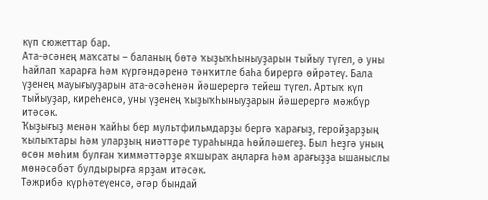күп сюжеттар бар.
Ата-әсәнең маҡсаты – баланың бөтә ҡыҙыҡһыныуҙарын тыйыу түгел, ә уны һайлап ҡарарға һәм күргәндәренә тәнҡитле баһа бирергә өйрәтеү. Бала үҙенең мауығыуҙарын ата-әсәһенән йәшерергә тейеш түгел. Артыҡ күп тыйыуҙар, киреһенсә, уны үҙенең ҡыҙыҡһыныуҙарын йәшерергә мәжбүр итәсәк.
Ҡыҙығыҙ менән ҡайһы бер мультфильмдарҙы бергә ҡарағыҙ, геройҙарҙың ҡылыҡтары һәм уларҙың ниәттәре тураһында һөйләшегеҙ. Был һеҙгә уның өсөн мөһим булған ҡиммәттәрҙе яҡшыраҡ аңларға һәм арағыҙҙа ышаныслы мөнәсәбәт булдырырға ярҙам итәсәк.
Тәжрибә күрһәтеүенсә, әгәр бындай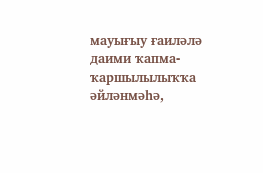мауығыу ғаиләлә даими ҡапма-ҡаршылылыҡҡа әйләнмәһә,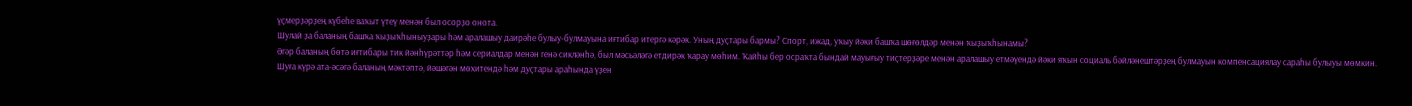үҫмерҙәрҙең күбеһе ваҡыт үтеү менән был осорҙо онота.
Шулай ҙа баланың башҡа ҡыҙыҡһыныуҙары һәм аралашыу даирәһе булыу-булмауына иғтибар итергә кәрәк. Уның дуҫтары бармы? Спорт, ижад, уҡыу йәки башҡа шөғөлдәр менән ҡыҙыҡһынамы?
Әгәр баланың бөтә иғтибары тик йәнһүрәттәр һәм сериалдар менән генә сикләнһә, был мәсьәләгә етдирәк ҡарау мөһим. Ҡайһы бер осраҡта бындай мауығыу тиҫтерҙәре менән аралашыу етмәүендә йәки яҡын социаль бәйләнештәрҙең булмауын компенсациялау сараһы булыуы мөмкин. Шуға күрә ата-әсәгә баланың мәктәптә, йәшәгән мөхитендә һәм дуҫтары араһында үҙен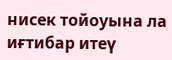нисек тойоуына ла иғтибар итеү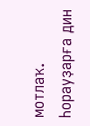мотлаҡ.
Һорауҙарға дин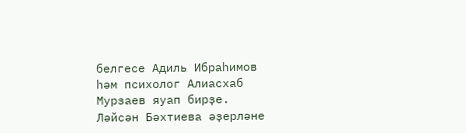белгесе Адиль Ибраһимов
һәм психолог Алиасхаб Мурзаев яуап бирҙе.
Ләйсән Бәхтиева әҙерләне